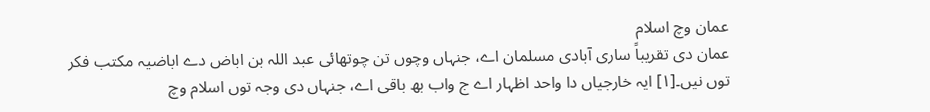عمان وچ اسلام
عمان دی تقریباً ساری آبادی مسلمان اے، جنہاں وچوں تن چوتھائی عبد اللہ بن اباض دے اباضیہ مکتب فکر توں نيں۔[۱] ایہ خارجیاں دا واحد اظہار اے ج واب بھ باقی اے، جنہاں دی وجہ توں اسلام وچ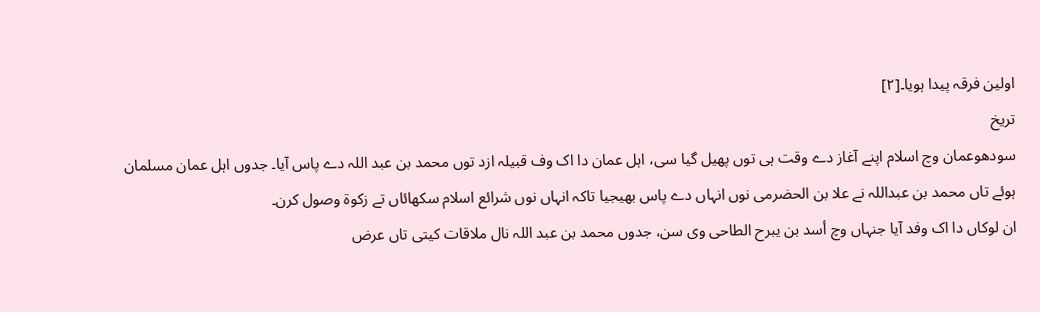اولین فرقہ پیدا ہويا۔[۲]
تریخ
سودھوعمان وچ اسلام اپنے آغاز دے وقت ہی توں پھیل گیا سی، اہل عمان دا اک وف قبیلہ ازد توں محمد بن عبد اللہ دے پاس آیا۔ جدوں اہل عمان مسلمان ہوئے تاں محمد بن عبداللہ نے علا بن الحضرمی نوں انہاں دے پاس بھیجیا تاکہ انہاں نوں شرائع اسلام سکھائاں تے زکوۃ وصول کرن۔
ان لوکاں دا اک وفد آیا جنہاں وچ أسد بن یبرح الطاحی وی سن، جدوں محمد بن عبد اللہ نال ملاقات کيتی تاں عرض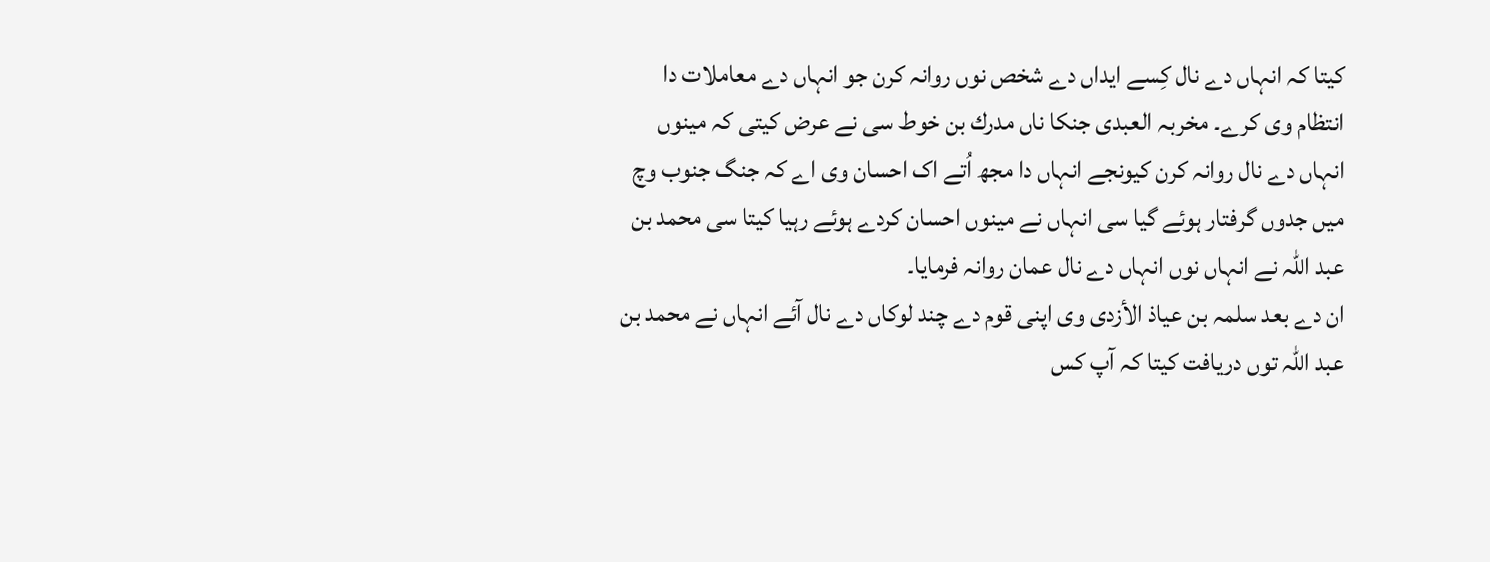کیتا کہ انہاں دے نال کِسے ایداں دے شخص نوں روانہ کرن جو انہاں دے معاملات دا انتظام وی کرے۔ مخربہ العبدی جنکا ناں مدرك بن خوط سی نے عرض کيتی کہ مینوں انہاں دے نال روانہ کرن کیونجے انہاں دا مجھ اُتے اک احسان وی اے کہ جنگ جنوب وچ ميں جدوں گرفتار ہوئے گیا سی انہاں نے مینوں احسان کردے ہوئے رہیا کیتا سی محمد بن عبد اللہ نے انہاں نوں انہاں دے نال عمان روانہ فرمایا۔
ان دے بعد سلمہ بن عياذ الأزدی وی اپنی قوم دے چند لوکاں دے نال آئے انہاں نے محمد بن عبد اللہ توں دریافت کیتا کہ آپ کس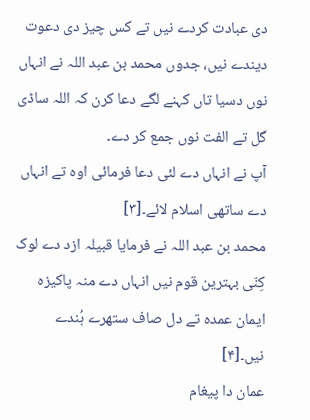دی عبادت کردے نيں تے کس چیز دی دعوت دیندے نيں، جدوں محمد بن عبد اللہ نے انہاں نوں دسیا تاں کہنے لگے دعا کرن کہ اللہ ساڈی گل تے الفت نوں جمع کر دے۔
آپ نے انہاں دے لئی دعا فرمائی اوہ تے انہاں دے ساتھی اسلام لائے۔[۳]
محمد بن عبد اللہ نے فرمایا قبیلہ ازد دے لوک کِنّی بہترین قوم نيں انہاں دے منہ پاکیزہ ایمان عمدہ تے دل صاف ستھرے ہُندے نيں۔[۴]
عمان دا پیغام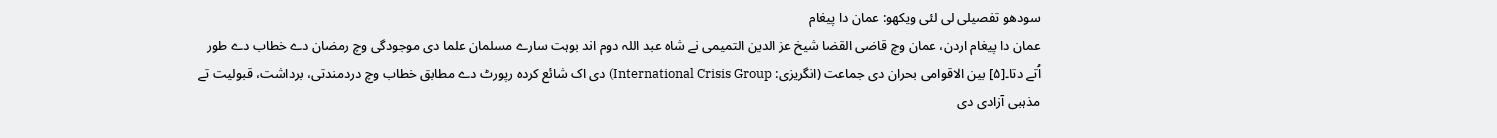سودھو تفصیلی لی لئی ویکھو: عمان دا پیغام
عمان دا پیغام اردن، عمان وچ قاضی القضا شیخ عز الدین التمیمی نے شاہ عبد اللہ دوم اند بوہت سارے مسلمان علما دی موجودگی وچ رمضان دے خطاب دے طور اُتے دتا۔[۵] بین الاقوامی بحران دی جماعت (انگریزی: International Crisis Group) دی اک شائع کردہ رپورٹ دے مطابق خطاب وچ دردمندتی، برداشت، قبولیت تے مذہبی آزادی دی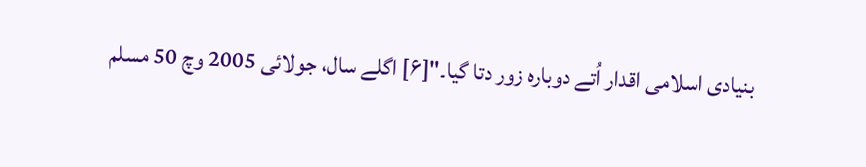بنیادی اسلامی اقدار اُتے دوبارہ زور دتا گیا۔"[۶] اگلے سال، جولائی 2005 وچ 50 مسلم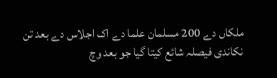ملکاں دے 200 مسلمان علما دے اک اجلاس دے بعد تن نکاندی فیصلہ شائع کیتا گیا جو بعد وچ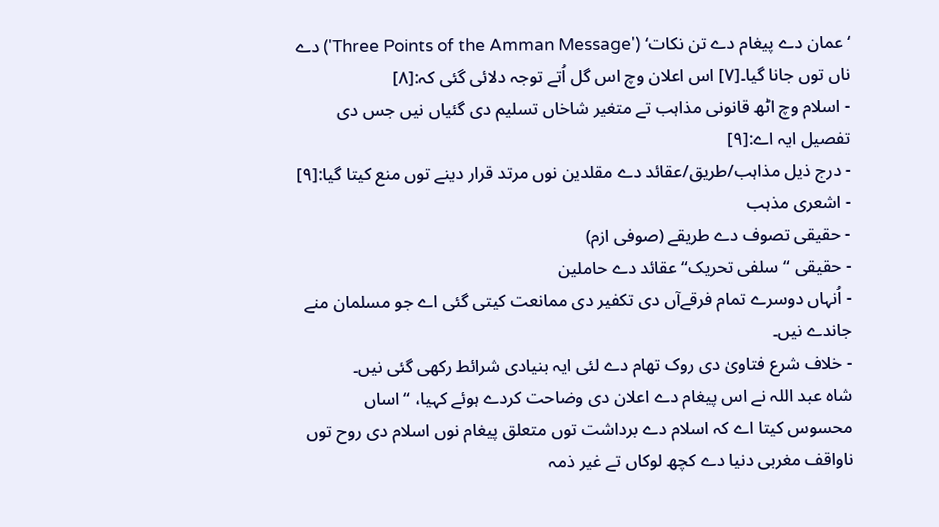‘عمان دے پیغام دے تن نکات‘ ('Three Points of the Amman Message') دے ناں توں جانا گیا۔[۷] اس اعلان وچ اس گل اُتے توجہ دلائی گئی کہ:[۸]
- اسلام وچ اٹھ قانونی مذاہب تے متغیر شاخاں تسلیم دی گئیاں نيں جس دی تفصیل ایہ اے:[۹]
- درج ذیل مذاہب/طریق/عقائد دے مقلدین نوں مرتد قرار دینے توں منع کیتا گیا:[۹]
- اشعری مذہب
- حقیقی تصوف دے طریقے (صوفی ازم)
- حقیقی “سلفی تحریک“ عقائد دے حاملین
- اُنہاں دوسرے تمام فرقےآں دی تکفیر دی ممانعت کيتی گئی اے جو مسلمان منے جاندے نيں۔
- خلاف شرع فتاویٰ دی روک تھام دے لئی ایہ بنیادی شرائط رکھی گئی نيں۔
شاہ عبد اللہ نے اس پیغام دے اعلان دی وضاحت کردے ہوئے کہیا، “اساں محسوس کیتا اے کہ اسلام دے برداشت توں متعلق پیغام نوں اسلام دی روح توں ناواقف مغربی دنیا دے کچھ لوکاں تے غیر ذمہ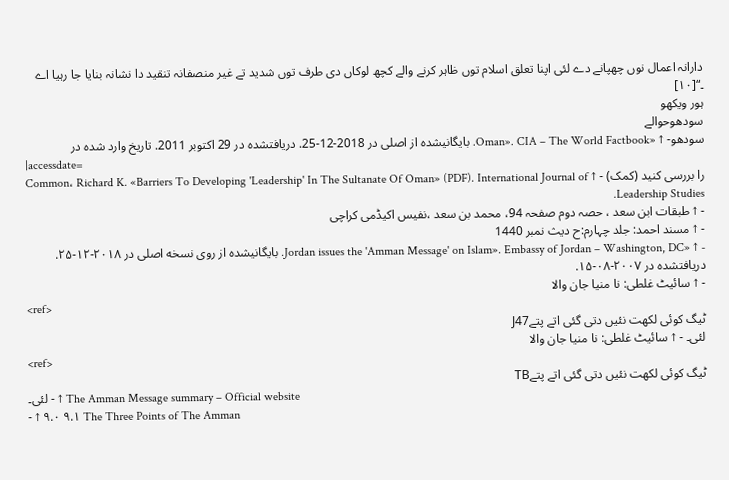دارانہ اعمال نوں چھپانے دے لئی اپنا تعلق اسلام توں ظاہر کرنے والے کچھ لوکاں دی طرف توں شدید تے غیر منصفانہ تنقید دا نشانہ بنایا جا رہیا اے ۔“[۱۰]
ہور ویکھو
سودھوحوالے
سودھو- ↑ «Oman». CIA – The World Factbook. بایگانیشده از اصلی در 2018-12-25. دریافتشده در 29 اکتوبر 2011. تاریخ وارد شده در
|accessdate=
را بررسی کنید (کمک) - ↑ Common، Richard K. «Barriers To Developing 'Leadership' In The Sultanate Of Oman» (PDF). International Journal of Leadership Studies.
- ↑ طبقات ابن سعد ، حصہ دوم صفحہ 94، محمد بن سعد ،نفیس اکیڈمی کراچی
- ↑ مسند احمد: جلد چہارم:ح دیث نمبر 1440
- ↑ «Jordan issues the 'Amman Message' on Islam». Embassy of Jordan – Washington, DC. بایگانیشده از روی نسخه اصلی در ۲۰۱۸-۱۲-۲۵. دریافتشده در ۲۰۰۷-۰۸-۱۵.
- ↑ سائیٹ غلطی: نا منیا جان والا
<ref>
ٹیگ کوئی لکھت نئیں دتی گئی اتے پتےJ47
لئی۔ - ↑ سائیٹ غلطی: نا منیا جان والا
<ref>
ٹیگ کوئی لکھت نئیں دتی گئی اتے پتےTB
لئی۔ - ↑ The Amman Message summary – Official website
- ↑ ۹.۰ ۹.۱ The Three Points of The Amman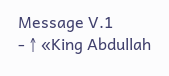Message V.1
- ↑ «King Abdullah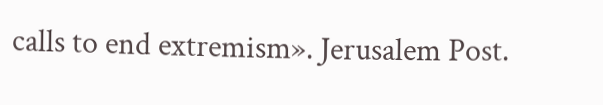calls to end extremism». Jerusalem Post.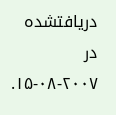دریافتشده در ۲۰۰۷-۰۸-۱۵.